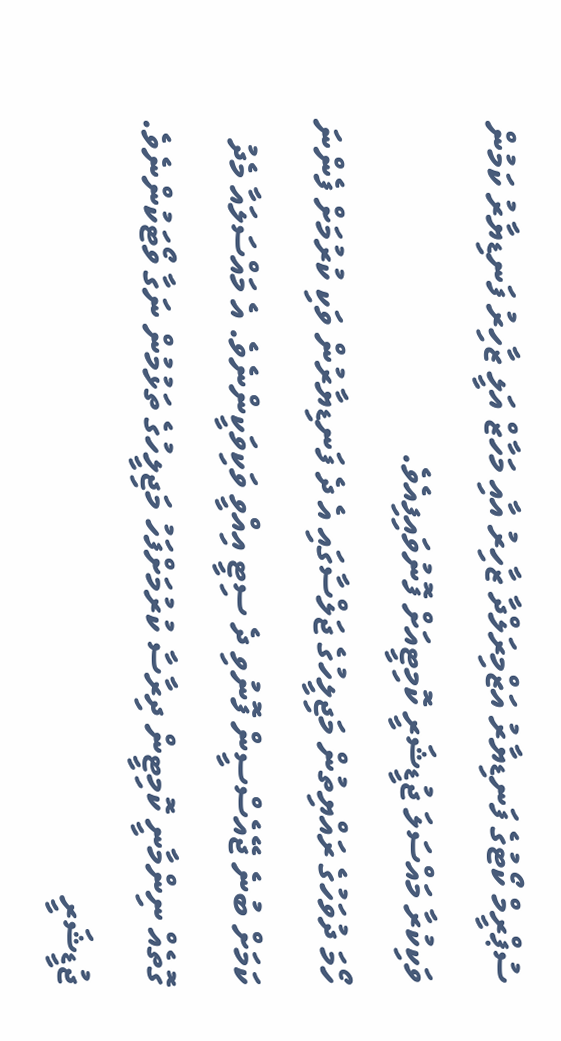ސުޕްރީމް ކޯޓުގެ ފަނޑިޔާރު އަޒްމިރަލްދާ ޒާހިރު އާއި މަހާޒް އަލީ ޒާހިރު ފަނޑިޔާރު ކަމުން ވަކިކުރާ މައްސަލަ ޖުޑީޝަރީ ކޮމިޓީއަށް ފޮނުވައިފިއެވެ.
ހޯމަ ދުވަހުގެ ރައްޔިތުން މަޖިލީހުގެ ޖަލްސާގައި އެ ދެ ފަނޑިޔާރުން ވަކި ކުރުމަށް ފެންނަ ކަމަށް ބުނެ ޖޭއެސްސީން ފޮނުވި ދެ ސިޓީ އިއްވީ ވަކިވަކީންނެވެ. އެ މައްސަލައާ މެދު ގޮތެއް ނިންމާނީ ކޮމިޓީން ދިރާސާ ކުރުމަށްފަހު މަޖިލީހުގެ ތަޅުމުން ނަގާ ވޯޓަކުންނެވެ.
ޖުޑީޝަރީ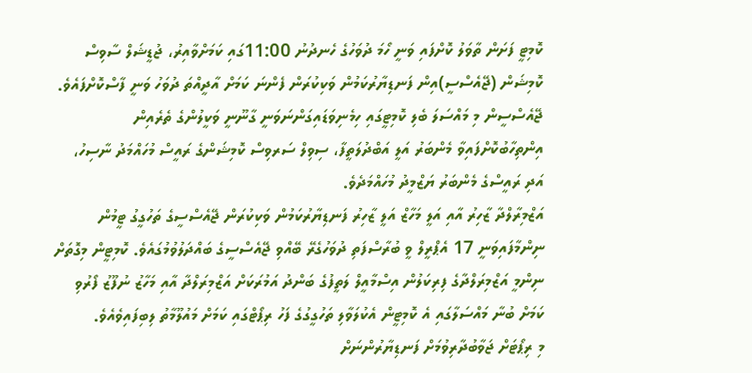ކޮމިޓީ ފަށަން ތާވަލު ކޮށްފައި ވަނީ ހޯމަ ދުވަހުގެ ހެނދުނު 11:00ގައި ކަމަށްވާއިރު، ޖުޑީޝަލް ސާވިސް ކޮމިޝަން (ޖޭއެސްސީ)އިން ފަނޑިޔާރުކަމުން ވަކިކުރަން ފެންނަ ކަމަށް އާދީއްތަ ދުވަހު ވަނީ ފާސްކޮށްފައެވެ.
ޖޭއެސްސީން މި މައްސަލަ ބެލި ކޮމިޓީގައި ހިމެނިވަޑައިގަންނަވަނީ ގާނޫނީ ވަކީލުންގެ ތެރެއިން އިންތިހާބުކޮށްފައިވާ މެންބަރު އަލީ އަބްދުލަތީފާ، ސިވިލް ސަރވިސް ކޮމިޝަންގެ ރައީސް މުހައްމަދު ނާސިހު، އަދި ރައީސްގެ މެންބަރު ޔަޒްމީދު މުހައްމަދެވެ.
އަޒްމިރާލްދާ ޒާހިރު އާއި އަލީ މަހާޒް އަލީ ޒާހިރު ފަނޑިޔާރުކަމުން ވަކިކުރަން ޖޭއެސްސީގެ ތަހުގީގު ޓީމުން ނިންމާފައިވަނީ 17 އެޕްރީލް ވީ ބުރާސްފަތި ދުވަހުގެރޭ ބޭއްވި ޖޭއެސްސީގެ ބައްދަލުވުމުގައެވެ. ކޮމިޓީން މިގޮތަށް ނިންމީ އަޒްމިރަލްދާގެ ފިރިކަލުން އިސްމާއީލް ލަތީފުގެ ބަންދު އަމުރަކަށް އަޒްމިރަލްދާ އާއި މަހާޒު ނުފޫޒު ފޯރުވި ކަމަށް ބުނާ މައްސަލާގައި އެ ކޮމިޓީން އެކުލަވާލި ތަހުގީގުގެ ފަހު ރިޕޯޓްގައި ކަމަށް މައުލޫމާތު ލިބިފައިވެއެވެ.
މި ރިޕޯޓަށް ޖަވާބުދާރިވުމަށް ފަނޑިޔާރުންނަށް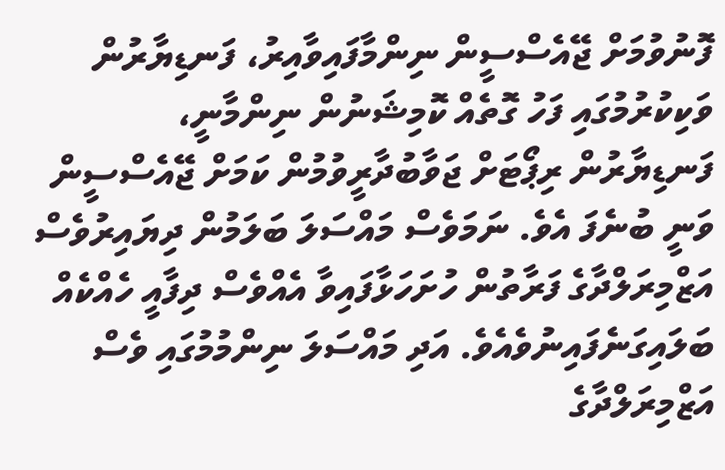ފޮނުވުމަށް ޖޭއެސްސީން ނިންމާފައިވާއިރު، ފަނޑިޔާރުން ވަކިކުރުމުގައި ފަހު ގޮތެއް ކޮމިޝަނުން ނިންމާނީ، ފަނޑިޔާރުން ރިޕޯޓަށް ޖަވާބުދާރީވުމުން ކަމަށް ޖޭއެސްސީން ވަނީ ބުނެފަ އެވެ. ނަމަވެސް މައްސަލަ ބަލަމުން ދިޔައިރުވެސް އަޒްމިރަލްދާގެ ފަރާތުން ހުށަހަޅާފައިވާ އެއްވެސް ދިފާއީ ހެއްކެއް ބަލައިގަނެފައިނުވެއެވެ. އަދި މައްސަލަ ނިންމުމުގައި ވެސް އަޒްމިރަލްދާގެ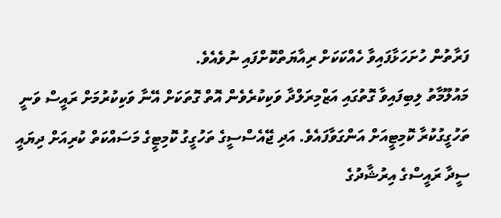ފަރާތުން ހުށަހަޅާފައިވާ ހެއްކަކަށް ރިއާޔަތްކޮށްފައި ނުވެއެވެ.
މައުލޫމާތު ލިބިފައިވާ ގޮތުގައި އަޒްމިރަލްދާ ވަކިކުރެވެން އޮތް ގޮތަކަށް އޭނާ ވަކިކުރުމަށް ރައީސް ވަނީ ތަހުގީގުކުރާ ކޮމިޓީއަށް އަންގަވާފައެވެ. އަދި ޖޭއެސްސީގެ ތަހުގީގު ކޮމިޓީގެ މަސައްކަތް ކުރިއަށް ދިޔައީ ސީދާ ރައީސްގެ އިރުޝާދުގެ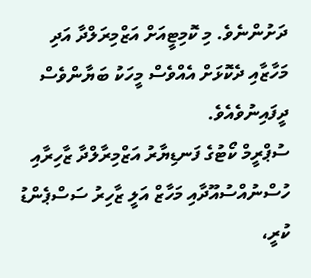ދަށުންނެވެ. މި ކޮމިޓީއަށް އަޒްމިރަލްދާ އަދި މަހާޒާއި ދެކޮޅަށް އެއްވެސް މީހަކު ބަޔާންވެސް ދީފައިނުވެއެވެ.
ސުޕްރީމް ކޯޓުގެ ފަނޑިޔާރު އަޒްމިރާލްދާ ޒާހިރާއި ހުސްނުއްސުއޫދާއި މަހާޒް އަލީ ޒާހިރު ސަސްޕެންޑު ކުރީ،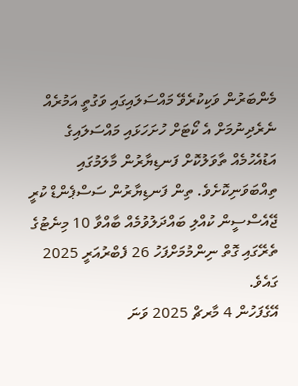މެންބަރުން ވަކިކުރެވޭ މައްސަލައިގައި ވަގުތީ އަމުރެއް ނެރެދިނުމަށް އެ ކޯޓަށް ހުށަހަޅައި މައްސަލައިގެ އަޑުއެހުމެއް ތާވަލުކޮށް ފަނޑިޔާރުން މާލަމުގައި ތިއްބަވަނިކޮށެވެ. ތިން ފަނޑިޔާރުން ސަސްޕެންޑް ކުރީ ޖޭއެސްސީން ކުއްލި ބައްދަލުވުމެއް ބާއްވާ 10 މިނެޓުގެ ތެރޭގައި ގޮތް ނިންމުމަށްފަހު 26 ފެބްރުއަރީ 2025 ގައެވެ.
އޭގެފަހުން 4 މާރޗް 2025 ވަނަ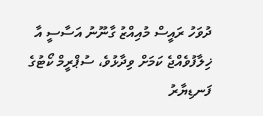ދުވަހު ރައީސް މުއިއްޒު ގާނޫނު އަސާސީ އާ ޚިލާފުވެއްޖެ ކަމަށް ވިދާޅުވެ، ސުޕްރީމް ކޯޓުގެ ފަނޑިޔާރު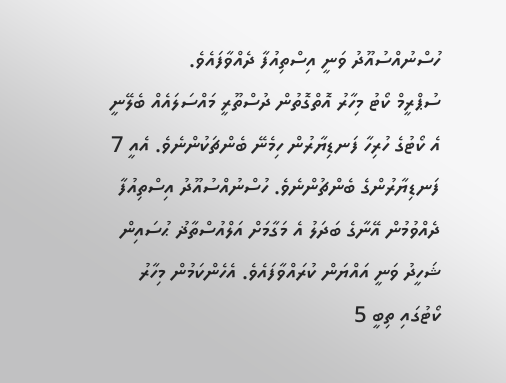ހުސްނުއްސުއޫދު ވަނީ އިސްތިއުފާ ދެއްވާފައެވެ.
ސުޕްރީމް ކޯޓު މިހާރު އޮތްގޮތުން ދުސްތޫރީ މައްސަލައެއް ބެލޭނީ އެ ކޯޓުގެ ހުރިހާ ފަނޑިޔާރުން ހިމެނޭ ބެންޗަކުންނެވެ. އެއީ 7 ފަނޑިޔާރުންގެ ބެންޗުންނެވެ. ހުސްނުއްސުއޫދު އިސްތިއުފާ ދެއްވުމުން އޭނާގެ ބަދަލު އެ މަގާމަށް އަލްއުސްތާޛު ޙުސައިން ޝަހީދު ވަނީ އައްޔަން ކުރައްވާފައެވެ. އެހެންކަމުން މިހާރު ކޯޓުގައި ތިބީ 5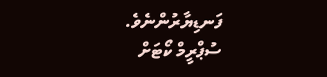ފަނޑިޔާރުންނެވެ.
ސުޕްރީމް ކޯޓަށް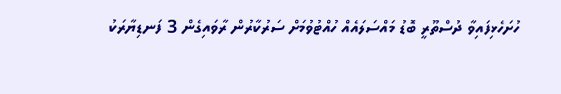ހުށަހެޅިފައިވާ ދުސްތޫރީ ބޮޑު މައްސަލައެއް ހުއްޓުވުމަށް ސަރުކާރުން ރާވައިގެން 3 ފަނޑިޔާރަކު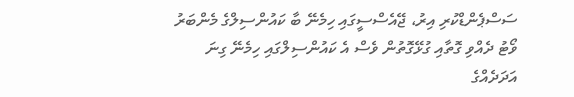ސަސްޕެންޑްކުރި އިރު، ޖޭއެސްސީގައި ހިމެނޭ ބާ ކައުންސިލްގެ މެންބަރު ވޯޓު ދެއްވި ގޮތާއި ގުޅޭގޮތުން ވެސް އެ ކައުންސިލްގައި ހިމެނޭ ގިނަ އަދަދެއްގެ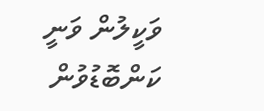ވަކީލުން ވަނީ ކަންބޮޑުވުން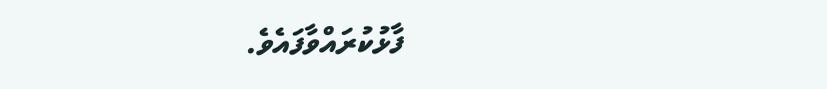ފާޅުކުރައްވާފައެވެ.